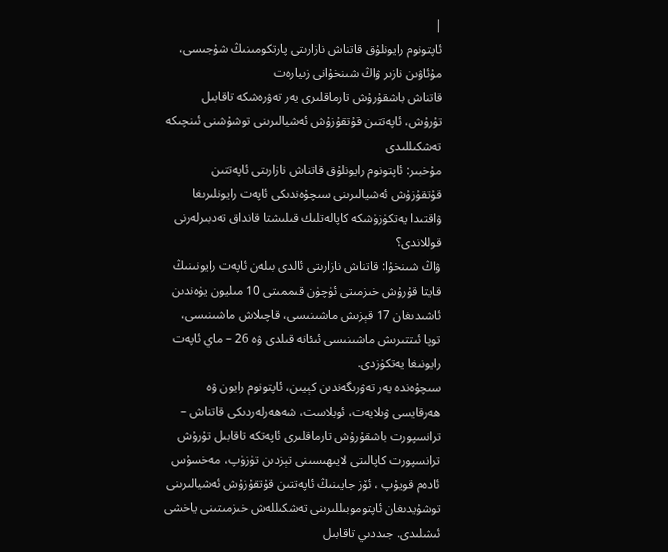|
ئاپتونوم رايونلۇق قاتناش نازارىتى پارتكومىنىڭ شۇجىسى، مۇئاۋىن نازىر ۋاڭ شىنخۇانى زىيارەت
قاتناش باشقۇرۇش تارماقلىرى يەر تەۋرەشكە تاقابىل تۇرۇش، ئاپەتتىن قۇتقۇزۇش ئەشيالىرىنى توشۇشنى ئىنچىكە تەشكىللىدى
مۇخبىر: ئاپتونوم رايونلۇق قاتناش نازارىتى ئاپەتتىن قۇتقۇزۇش ئەشيالىرىنى سىچۇەندىكى ئاپەت رايونلىرىغا ۋاقتىدا يەتكۈزۈشكە كاپالەتلىك قىلىشتا قانداق تەدبىرلەرنى قوللاندى؟
ۋاڭ شىنخۇا: قاتناش نازارىتى ئالدى بىلەن ئاپەت رايونىنىڭ قايتا قۇرۇش خىزمىتى ئۈچۈن قىممىتى 10 مىليون يۈەندىن ئاشىدىغان 17 قېزىش ماشىنىسى، قاچىلاش ماشىنىسى، توپا ئىتتىرىش ماشىنىسى ئىئانە قىلدى ۋە 26 – ماي ئاپەت رايونىغا يەتكۈزدى.
سىچۇەندە يەر تەۋرىگەندىن كېيىن، ئاپتونوم رايون ۋە ھەرقايسى ۋىلايەت، ئوبلاست، شەھەرلەردىكى قاتناش – ترانسپورت باشقۇرۇش تارماقلىرى ئاپەتكە تاقابىل تۇرۇش ترانسپورت كاپالىتى لايىھىسىنى تېزدىن تۈزۈپ، مەخسۇس ئادەم قويۇپ ، ئۆز جايىنىڭ ئاپەتتىن قۇتقۇزۇش ئەشيالىرىنى توشۇيدىغان ئاپتوموبىللىرىنى تەشكىللەش خىزمىتىنى ياخشى ئىشلىدى. جىددىي تاقابىل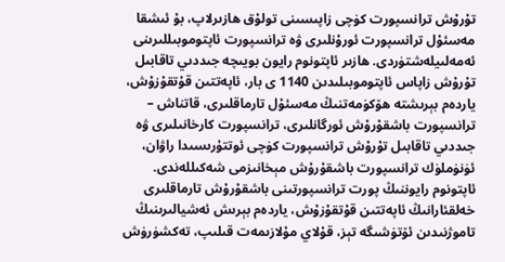تۇرۇش ترانسپورت كۈچى زاپىسىنى تولۇق ھازىرلاپ، بۇ ئىشقا مەسئۇل ترانسپورت ئورۇنلىرى ۋە ترانسپورت ئاپتوموبىللىرىنى ئەمەلىيلەشتۈردى. ھازىر ئاپتونوم رايون بويىچە جىددىي تاقابىل تۇرۇش زاپاس ئاپتوموبىلىدىن 1140 ى بار، ئاپەتتىن قۇتقۇزۇش، ياردەم بېرىشتە ھۆكۈمەتنىڭ مەسئۇل تارماقلىرى، قاتناش – ترانسپورت باشقۇرۇش ئورگانلىرى، ترانسپورت كارخانىلىرى ۋە جىددىي تاقابىل تۇرۇش ترانسپورت كۈچى ئوتتۇرىسىدا راۋان، ئۈنۈملۈك ترانسپورت باشقۇرۇش مېخانىزمى شەكىللەندى.
ئاپتونوم رايوننىڭ پورت ترانسپورتىنى باشقۇرۇش تارماقلىرى خەلقئارانىڭ ئاپەتتىن قۇتقۇزۇش، ياردەم بېرىش ئەشيالىرىنىڭ تاموژنىدىن ئۆتۈشىگە تېز، قۇلاي مۇلازىمەت قىلىپ، تەكشۈرۈش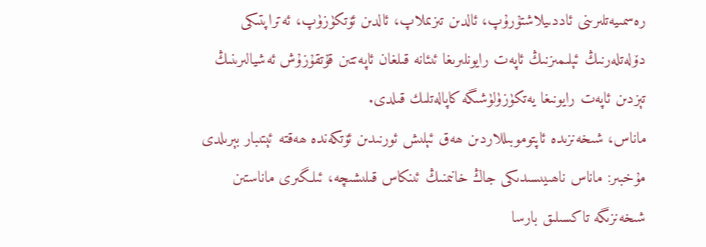رەسمىيەتلىرىنى ئاددىيلاشتۇرۇپ، ئالدىن تىزىملاپ، ئالدىن ئۆتكۈزۈپ، ئەتراپتىكى دۆلەتلەرنىڭ ئېلىمىزنىڭ ئاپەت رايونلىرىغا ئىئانە قىلغان ئاپەتتىن قۇتقۇزۇش ئەشيالىرىنىڭ تېزدىن ئاپەت رايونىغا يەتكۈزۈلۈشىگە كاپالەتلىك قىلدى.
ماناس، شىخەنزىدە ئاپتوموبىللاردىن ھەق ئېلىش ئورنىدىن ئۆتكەندە ھەقتە ئېتىبار بېرىلدى
مۇخبىر: ماناس ناھىيىسىدىكى جاڭ خانىمنىڭ ئىنكاس قىلىشىچە، ئىلگىرى ماناستىن شىخەنزىگە تاكسىلىق بارسا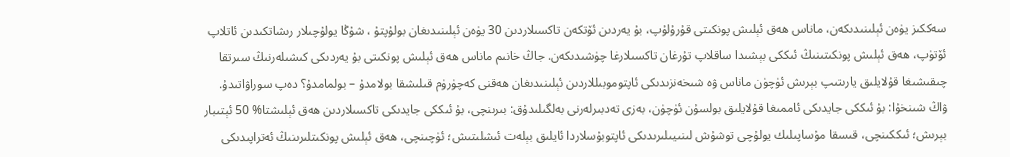سەككىز يۈەن ئېلىنىدىكەن، ماناس ھەق ئېلىش پونكىتى قۇرۇلۇپ، بۇ يەردىن ئۆتكەن تاكسىلاردىن 30 يۈەن ئېلىنىدىغان بولۇپتۇ ، شۇڭا يولۇچىلار رىشاتكىدىن ئاتلاپ ئۆتۈپ، ھەق ئېلىش پونكىتىنىڭ ئىككى بېشىدا ساقلاپ تۇرغان تاكسىلارغا چۈشىدىكەن. جاڭ خانىم ماناس ھەق ئېلىش پونكىتى بۇ يەردىكى كىشىلەرنىڭ سىرتقا چىقىشىغا قۇلايلىق يارىتىپ بېرىش ئۈچۈن ماناس ۋە شىخەنزىدىكى ئاپتوموبىللاردىن ئېلىنىدىغان ھەقنى كەچۈرۈم قىلىشقا بولامدۇ – بولمامدۇ؟ دەپ سوراۋاتىدۇ.
ۋاڭ شىنخۇا: بۇ ئىككى جايدىكى ئاممىغا قۇلايلىق بولسۇن ئۈچۈن، بەزى تەدبىرلەرنى بەلگىلىدۇق: بىرىنچى، بۇ ئىككى جايدىكى تاكسىلاردىن ھەق ئېلىشتا% 50 ئېتىبار بېرىش؛ ئىككىنچى، قىسقا مۇساپىلىك يولۇچى توشۇش لىنىيىلىرىدىكى ئاپتوبۇسلاردا ئايلىق بېلەت ئىشلىتىش؛ ئۈچىنچى، ھەق ئېلىش پونكىتلىرىنىڭ ئەتراپىدىكى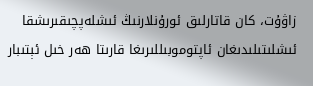زاۋۇت، كان قاتارلىق ئورۇنلارنىڭ ئىشلەپچىقىرىشقا ئىشلىتىلىدىغان ئاپتوموبىللىرىغا قارىتا ھەر خىل ئېتىبار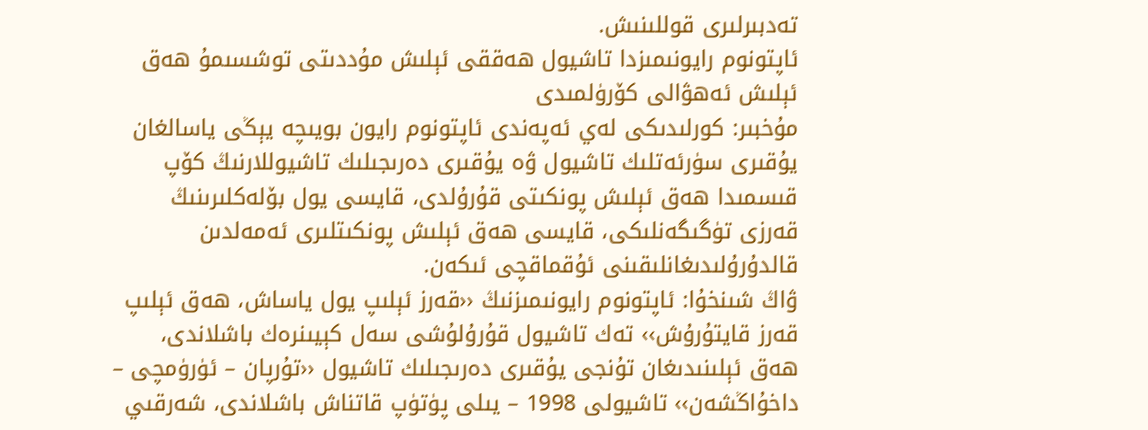تەدبىرلىرى قوللىنىش.
ئاپتونوم رايونىمىزدا تاشيول ھەققى ئېلىش مۇددىتى توشسىمۇ ھەق ئېلىش ئەھۋالى كۆرۈلمىدى
مۇخبىر: كورلىدىكى لەي ئەپەندى ئاپتونوم رايون بويىچە يېڭى ياسالغان يۇقىرى سۈرئەتلىك تاشيول ۋە يۇقىرى دەرىجىلىك تاشيوللارنىڭ كۆپ قىسمىدا ھەق ئېلىش پونكىتى قۇرۇلدى، قايسى يول بۆلەكلىرىنىڭ قەرزى تۈگىگەنلىكى، قايسى ھەق ئېلىش پونكىتلىرى ئەمەلدىن قالدۇرۇلىدىغانلىقىنى ئۇقماقچى ئىكەن.
ۋاڭ شىنخۇا: ئاپتونوم رايونىمىزنىڭ ‹‹قەرز ئېلىپ يول ياساش، ھەق ئېلىپ قەرز قايتۇرۇش›› تەك تاشيول قۇرۇلۇشى سەل كېيىنرەك باشلاندى، ھەق ئېلىنىدىغان تۇنجى يۇقىرى دەرىجىلىك تاشيول ‹‹تۇرپان – ئۈرۈمچى – داخۇاڭشەن›› تاشيولى 1998 – يىلى پۈتۈپ قاتناش باشلاندى، شەرقىي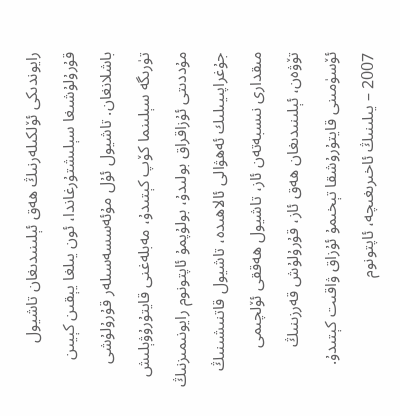رايوندىكى ئۆلكىلەرنىڭ ھەق ئېلىنىدىغان تاشيول قۇرۇلۇشىغا سېلىشتۇرغاندا، ئون يىلغا يېقىن كېيىن باشلانغان. تاشيول ئۇل مۇئەسسەسىلەر قۇرۇلۇشى تۈرىگە سېلىنما كۆپ كېتىدۇ، مەبلەغنى قايتۇرۇۋېلىش مۇددىتى ئۇزاقراق بولىدۇ، بولۇپمۇ ئاپتونوم رايونىمىزنىڭ جۇغراپىيىلىك ئەھۋالى ئالاھىدە، تاشيول قاتنىشىنىڭ مىقدارى نىسبەتەن ئاز، تاشيول ھەققى ئۆلچىمى تۆۋەن، ئېلىنىدىغان ھەق ئاز، قۇرۇلۇش قەرزىنىڭ ئۆسۈمىنى قايتۇرۇشقا تېخىمۇ ئۇزاق ۋاقىت كېتىدۇ.
2007 – يىلىنىڭ ئاخىرىغىچە، ئاپتونوم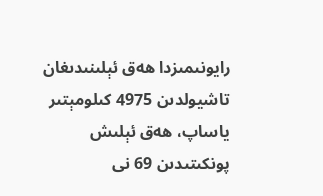رايونىمىزدا ھەق ئېلىنىدىغان تاشيولدىن 4975 كىلومېتىر ياساپ، ھەق ئېلىش پونكىتىدىن 69 نى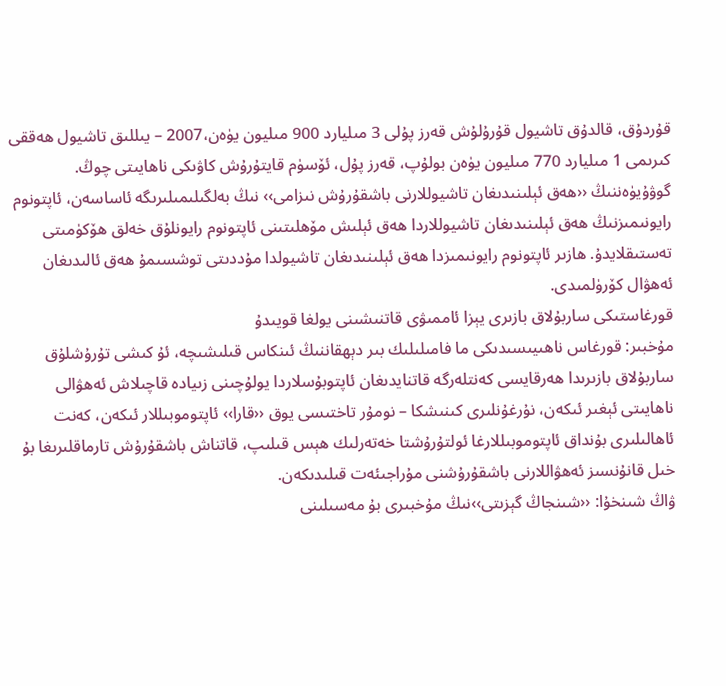قۇردۇق، قالدۇق تاشيول قۇرۇلۇش قەرز پۇلى 3 مىليارد 900 مىليون يۈەن،2007 – يىللىق تاشيول ھەققى كىرىمى 1 مىليارد 770 مىليون يۈەن بولۇپ، قەرز پۇل، ئۆسۈم قايتۇرۇش كاۋىكى ناھايىتى چوڭ. گوۋۇيۈەننىڭ ‹‹ھەق ئېلىنىدىغان تاشيوللارنى باشقۇرۇش نىزامى›› نىڭ بەلگىلىمىلىرىگە ئاساسەن، ئاپتونوم رايونىمىزنىڭ ھەق ئېلىنىدىغان تاشيوللاردا ھەق ئېلىش مۆھلىتىنى ئاپتونوم رايونلۇق خەلق ھۆكۈمىتى تەستىقلايدۇ. ھازىر ئاپتونوم رايونىمىزدا ھەق ئېلىنىدىغان تاشيولدا مۇددىتى توشسىمۇ ھەق ئالىدىغان ئەھۋال كۆرۈلمىدى.
قورغاستىكى ساربۇلاق بازىرى يېزا ئاممىۋى قاتنىشىنى يولغا قويىدۇ
مۇخبىر: قورغاس ناھىيىسىدىكى ما فامىلىلىك بىر دېھقاننىڭ ئىنكاس قىلىشىچە، ئۇ كىشى تۇرۇشلۇق ساربۇلاق بازىرىدا ھەرقايسى كەنتلەرگە قاتنايدىغان ئاپتوبۇسلاردا يولۇچىنى زىيادە قاچىلاش ئەھۋالى ناھايىتى ئېغىر ئىكەن، نۇرغۇنلىرى كىنىشكا – نومۇر تاختىسى يوق ‹‹قارا›› ئاپتوموبىللار ئىكەن، كەنت ئاھالىلىرى بۇنداق ئاپتوموبىللارغا ئولتۇرۇشتا خەتەرلىك ھېس قىلىپ، قاتناش باشقۇرۇش تارماقلىرىغا بۇ خىل قانۇنسىز ئەھۋاللارنى باشقۇرۇشنى مۇراجىئەت قىلىدىكەن.
ۋاڭ شىنخۇا: ‹‹شىنجاڭ گېزىتى››نىڭ مۇخبىرى بۇ مەسىلىنى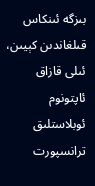بىزگە ئىنكاس قىلغاندىن كېيىن، ئىلى قازاق ئاپتونوم ئوبلاستلىق ترانسپورت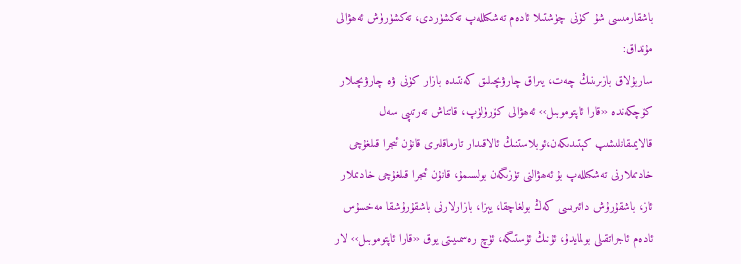باشقارمىسى شۇ كۈنى چۈشتىلا ئادەم تەشكىللەپ تەكشۈردى، تەكشۈرۈش ئەھۋالى مۇنداق:
ساربۇلاق بازىرىنىڭ چەت، يىراق چارۋىچىلىق كەنتىدە بازار كۈنى ۋە چارۋىچىلار كۆچكەندە ‹‹قارا ئاپتوموبىل›› ئەھۋالى كۆرۈلۈپ، قاتناش تەرتىپى سەل قالايمىقانلىشىپ كېتىدىكەن،ئوبلاستنىڭ ئالاقىدار تارماقلىرى قانۇن ئىجرا قىلغۇچى خادىملارنى تەشكىللەپ بۇ ئەھۋالنى تۈزىگەن بولسىمۇ، قانۇن ئىجرا قىلغۇچى خادىملار ئاز، باشقۇرۇش دائىرىسى كەڭ بولغاچقا، يېزا، بازارلارنى باشقۇرۇشقا مەخسۇس ئادەم ئاجراتقىلى بولمايدۇ، ئۇنىڭ ئۇستىگە، ئۈچ رەسمىيىتى يوق ‹‹قارا ئاپتوموبىل›› لار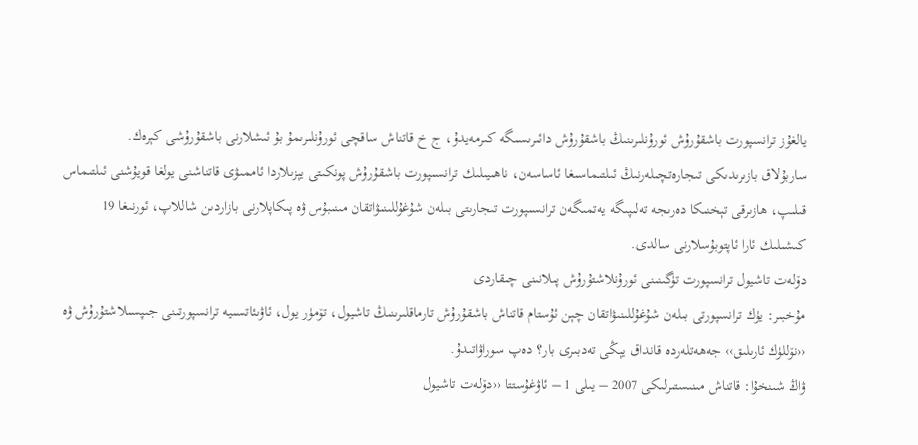يالغۇز ترانسپورت باشقۇرۇش ئورۇنلىرىنىڭ باشقۇرۇش دائىرىسىگە كىرمەيدۇ، ج خ قاتناش ساقچى ئورۇنلىرىمۇ بۇ ئىشلارنى باشقۇرۇشى كېرەك.
ساربۇلاق بازىرىدىكى تىجارەتچىلەرنىڭ ئىلتىماسىغا ئاساسەن، ناھىيىلىك ترانسىپورت باشقۇرۇش پونكىتى يېزىلاردا ئاممىۋى قاتناشنى يولغا قويۇشنى ئىلتىماس قىلىپ، ھازىرقى تېخنىكا دەرىجە تەلىپىگە يەتمىگەن ترانسىپورت تىجارىتى بىلەن شۇغۇللىنىۋاتقان مىنىبۇس ۋە پىكاپلارنى بازاردىن شاللاپ، ئورنىغا 19 كىشىلىك ئارا ئاپتوبۇسلارنى سالدى.
دۆلەت تاشيول ترانسپورت تۈگىنىنى ئورۇنلاشتۇرۇش پىلانىنى چىقاردى
مۇخبىر: يۈك ترانسپورتى بىلەن شۇغۇللىنىۋاتقان چېن ئۇستام قاتناش باشقۇرۇش تارماقلىرىنىڭ تاشيول، تۆمۈر يول، ئاۋىئاتسىيە ترانسپورتىنى جىپسىلاشتۇرۇش ۋە ‹‹نۆللۈك ئارىلىق›› جەھەتلەردە قانداق يېڭى تەدبىرى بار؟ دەپ سوراۋاتىدۇ.
ۋاڭ شىنخۇا: قاتناش مىنىستىرلىكى 2007 – يىلى 1 – ئاۋغۇستتا ‹‹دۆلەت تاشيول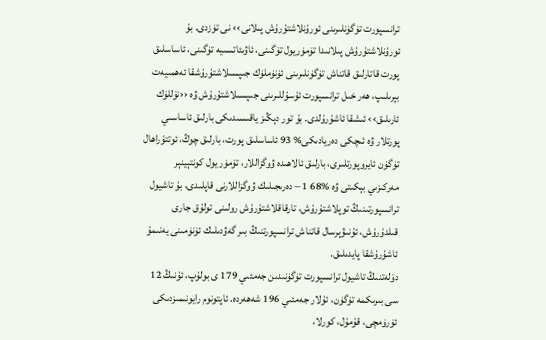ترانسپورت تۈگۈنلىرىنى ئورۇنلاشتۇرۇش پىلانى›› نى تۈزدى. بۇ ئورۇنلاشتۇرۇش پىلانىدا تۆمۈريول تۆگىنى، ئاۋىئاتسىيە تۈگىنى، ئاساسلىق پورت قاتارلىق قاتناش تۈگۈنلىرىنى ئۈنۈملۈك جىپسىلاشتۇرۇشقا ئەھمىيەت بېرىلىپ، ھەر خىل ترانسپورت ئۇسۇللىرىنى جىپسىلاشتۇرۇش ۋە ‹‹نۆللۈك ئارىلىق›› ئىشقا ئاشۇرۇلدى. بۇ تور دېڭىز ياقىسىدىكى بارلىق ئاساسىي پورتلار ۋە ئىچكى دەريادىكى% 93 ئاساسلىق پورت، بارلىق چوڭ، ئوتتۇراھال تۈگۈن ئايروپورتلىرى، بارلىق ئالاھىدە ۋوگزاللار، تۆمۈر يول كونتېينېر مەركىزىي بېكىتى ۋە %68 1 – دەرىجىلىك ۋوگزاللارنى قاپلىدى، بۇ تاشيول ترانسپورتىنىڭ توپلاشتۇرۇش، تارقاقلاشتۇرۇش رولىنى تولۇق جارى قىلدۇرۇش، ئۇنىۋېرسال قاتناش ترانسپورتنىڭ بىر گەۋدىلىك ئۈنۈمىنى يەنىمۇ ئاشۇرۇشقا پايدىلىق.
دۆلەتنىڭ تاشيول ترانسپورت تۈگۈنىدىن جەمئىي 179 ى بولۇپ، ئۇنىڭ 12 سى بىرىكمە تۈگۈن، ئۇلار جەمئىي 196 شەھەردە. ئاپتونوم رايونىمىزدىكى ئۈرۈمچى، قۇمۇل، كورلا،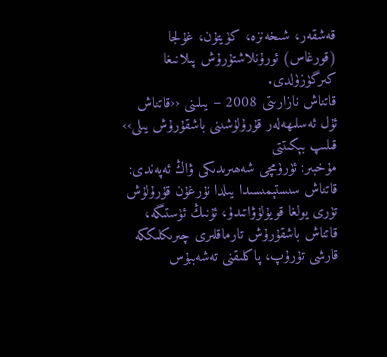قەشقەر، شىخەنزە، كۈيتۇن، غۇلجا (قورغاس) ئورۇنلاشتۇرۇش پىلانىغا كىرگۈزۈلدى.
قاتناش نازارىتى 2008 – يىلىنى ‹‹قاتناش ئۇل ئەسلىھەلەر قۇرۇلۇشىنى باشقۇرۇش يىلى›› قىلىپ بېكىتتى
مۇخبىر: ئۈرۈمچى شەھىرىدىكى ۋاڭ ئەپەندى: قاتناش سىستېمىسىدا يىلدا نۇرغۇن قۇرۇلۇش تۈرى يولغا قويۇلۇۋاتىدۇ، ئۇنىڭ ئۈستىگە، قاتناش باشقۇرۇش تارماقلىرى چىرىكلىككە قارشى تۇرۇپ، پاكلىقنى تەشەببۇس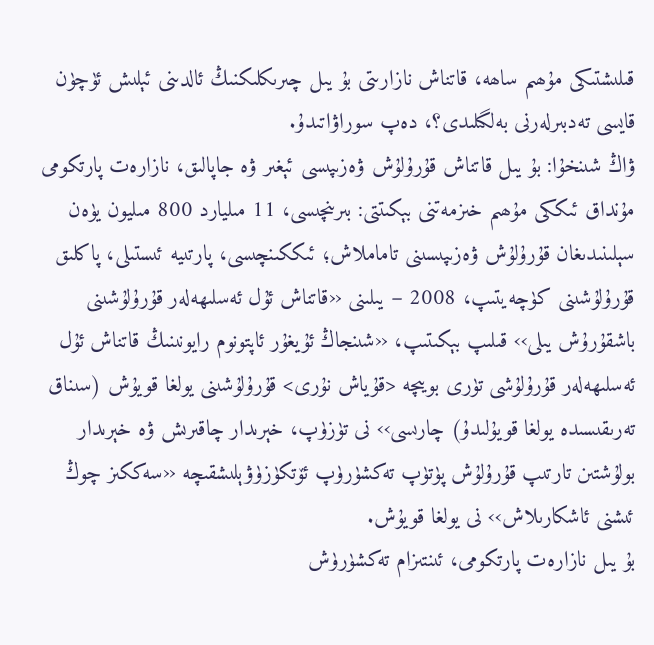قىلىشتىكى مۇھىم ساھە، قاتناش نازارىتى بۇ يىل چىرىكلىكنىڭ ئالدىنى ئېلىش ئۈچۈن قايسى تەدبىرلەرنى بەلگىلىدى؟، دەپ سوراۋاتىدۇ.
ۋاڭ شىنخۇا: بۇ يىل قاتناش قۇرۇلۇش ۋەزىپىسى ئېغىر ۋە جاپالىق، نازارەت پارتكومى مۇنداق ئىككى مۇھىم خىزمەتنى بېكىتتى: بىرىنچىسى، 11 مىليارد 800 مىليون يۈەن سېلىنىدىغان قۇرۇلۇش ۋەزىپىسىنى تاماملاش؛ ئىككىنچىسى، پارتىيە ئىستىلى، پاكلىق قۇرۇلۇشىنى كۈچەيتىپ، 2008 – يىلىنى ‹‹قاتناش ئۇل ئەسلىھەلەر قۇرۇلۇشىنى باشقۇرۇش يىلى›› قىلىپ بېكىتىپ، ‹‹شىنجاڭ ئۇيغۇر ئاپتونوم رايونىنىڭ قاتناش ئۇل ئەسلىھەلەر قۇرۇلۇشى تۈرى بويىچە <قۇياش نۇرى> قۇرۇلۇشىنى يولغا قويۇش (سىناق تەرىقىسىدە يولغا قويۇلىدۇ) چارىسى›› نى تۈزۈپ، خېرىدار چاقىرىش ۋە خېرىدار بولۇشتىن تارتىپ قۇرۇلۇش پۈتۈپ تەكشۈرۈپ ئۆتكۈزۈۋېلىشقىچە ‹‹سەككىز چوڭ ئىشنى ئاشكارىلاش›› نى يولغا قويۇش.
بۇ يىل نازارەت پارتكومى، ئىنتىزام تەكشۈرۈش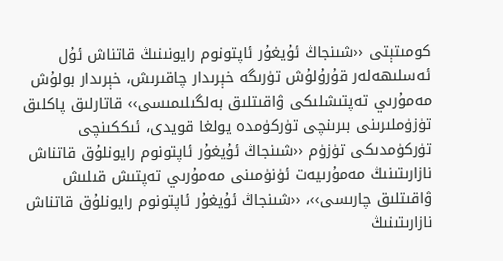كومىتېتى ‹‹شىنجاڭ ئۇيغۇر ئاپتونوم رايونىنىڭ قاتناش ئۇل ئەسلىھەلەر قۇرۇلۇش تۈرىگە خېرىدار چاقىرىش، خېرىدار بولۇش مەمۇرىي تەپتىشلىكى ۋاقىتلىق بەلگىلىمىسى›› قاتارلىق پاكلىق تۈزۈملىرىنى بىرىنچى تۈركۈمدە يولغا قويدى، ئىككىنچى تۈركۈمدىكى تۈزۈم ‹‹شىنجاڭ ئۇيغۇر ئاپتونوم رايونلۇق قاتناش نازارىتىنىڭ مەمۇرىيەت ئۈنۈمىنى مەمۇرىي تەپتىش قىلىش ۋاقىتلىق چارىسى››، ‹‹شىنجاڭ ئۇيغۇر ئاپتونوم رايونلۇق قاتناش نازارىتىنىڭ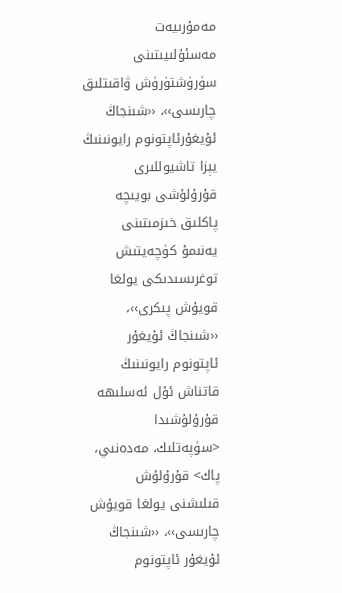مەمۇرىيەت مەسئۇلىيىتىنى سۈرۈشتۈرۈش ۋاقىتلىق چارىسى››، ‹‹شىنجاڭ ئۇيغۇرئاپتونوم رايونىنىڭ يېزا تاشيوللىرى قۇرۇلۇشى بويىچە پاكلىق خىزمىتىنى يەنىمۇ كۈچەيتىش توغرىسىدىكى يولغا قويۇش پىكرى››، ‹‹شىنجاڭ ئۇيغۇر ئاپتونوم رايونىنىڭ قاتناش ئۇل ئەسلىھە قۇرۇلۇشىدا <سۈپەتلىك، مەدەنىي، پاك> قۇرۇلۇش قىلىشنى يولغا قويۇش چارىسى››، ‹‹شىنجاڭ ئۇيغۇر ئاپتونوم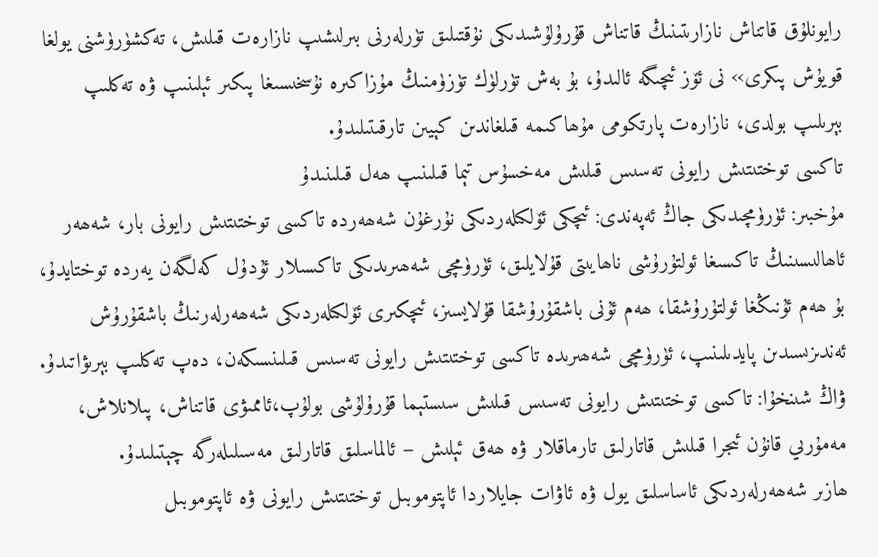رايونلۇق قاتناش نازارىتىنىڭ قاتناش قۇرۇلۇشىدىكى نۇقتىلىق تۈرلەرنى بىرلىشىپ نازارەت قىلىش، تەكشۈرۈشنى يولغا قويۇش پىكرى›› نى ئۆز ئىچىگە ئالىدۇ، بۇ بەش تۈرلۈك تۈزۈمنىڭ مۇزاكىرە نۇسخىسىغا پىكىر ئېلىنىپ ۋە تەكلىپ بېرىلىپ بولدى، نازارەت پارتكومى مۇھاكىمە قىلغاندىن كېيىن تارقىتىلىدۇ.
تاكسى توختىتىش رايونى تەسىس قىلىش مەخسۇس تېما قىلىنىپ ھەل قىلىنىدۇ
مۇخبىر: ئۈرۈمچىدىكى جاڭ ئەپەندى: ئىچكى ئۆلكىلەردىكى نۇرغۇن شەھەردە تاكسى توختىتىش رايونى بار، شەھەر ئاھالىسىنىڭ تاكسىغا ئولتۇرۇشى ناھايىتى قۇلايلىق، ئۈرۈمچى شەھىرىدىكى تاكسىلار ئۇدۇل كەلگەن يەردە توختايدۇ، بۇ ھەم ئۇنىڭغا ئولتۇرۇشقا، ھەم ئۇنى باشقۇرۇشقا قۇلايسىز، ئىچكىرى ئۆلكىلەردىكى شەھەرلەرنىڭ باشقۇرۇش ئەندىزىسىدىن پايدىلىنىپ، ئۈرۈمچى شەھىرىدە تاكسى توختىتىش رايونى تەسىس قىلىنسىكەن، دەپ تەكلىپ بېرىۋاتىدۇ.
ۋاڭ شىنخۇا: تاكسى توختىتىش رايونى تەسىس قىلىش سىستېما قۇرۇلۇشى بولۇپ،ئاممىۋى قاتناش، پىلانلاش، مەمۇرىي قانۇن ئىجرا قىلىش قاتارلىق تارماقلار ۋە ھەق ئېلىش – ئالماسلىق قاتارلىق مەسىلىلەرگە چېتىلىدۇ.
ھازىر شەھەرلەردىكى ئاساسلىق يول ۋە ئاۋات جايلاردا ئاپتوموبىل توختىتىش رايونى ۋە ئاپتوموبىل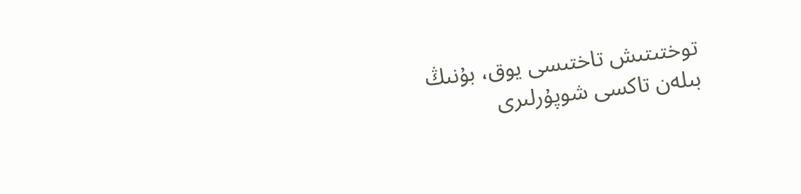توختىتىش تاختىسى يوق، بۇنىڭ بىلەن تاكسى شوپۇرلىرى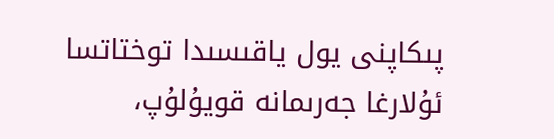پىكاپنى يول ياقىسىدا توختاتسا ئۇلارغا جەرىمانە قويۇلۇپ،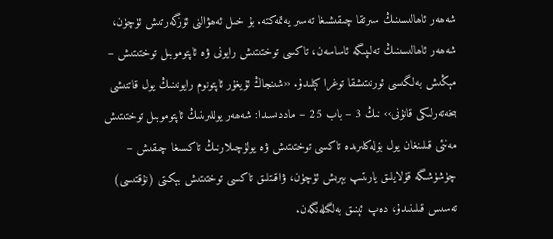شەھەر ئاھالىسىنىڭ سىرتقا چىقىشىغا تەسىر يەتمەكتە. بۇ خىل ئەھۋالنى ئۆزگەرتىش ئۈچۈن، شەھەر ئاھالىسىنىڭ تەلىپىگە ئاساسەن، تاكسى توختىتىش رايونى ۋە ئاپتوموبىل توختىتىش – مېڭىش بەلگىسى ئورنىتىشقا توغرا كېلىدۇ. ‹‹شىنجاڭ ئۇيغۇر ئاپتونوم رايونىنىڭ يول قاتنىشى بىخەتەرلىكى قانۇنى›› نىڭ 3 – باب 25 – ماددىسىدا: شەھەر يوللىرىنىڭ ئاپتوموبىل توختىتىش مەنئى قىلىنغان يول بۆلەكلىرىدە تاكسى توختىتىش ۋە يولۇچىلارنىڭ تاكسىغا چىقىش – چۈشۈشىگە قۇلايلىق يارىتىپ بېرىش ئۈچۈن، ۋاقىتلىق تاكسى توختىتىش بېكىتى (نۇقتىسى) تەسىس قىلىنىدۇ، دەپ ئېنىق بەلگىلەنگەن.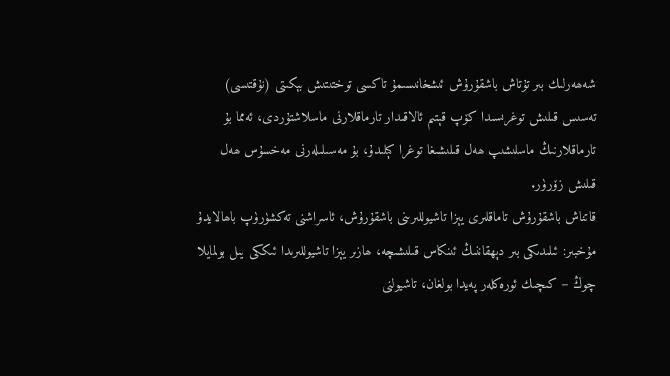شەھەرلىك بىر تۇتاش باشقۇرۇش ئىشخانىسىمۇ تاكسى توختىتىش بېكىتى (نۇقتىسى) تەسىس قىلىش توغرىسىدا كۆپ قېتىم ئالاقىدار تارماقلارنى ماسلاشتۇردى، ئەمما بۇ تارماقلارنىڭ ماسلىشىپ ھەل قىلىشىغا توغرا كېلىدۇ، بۇ مەسىلىلەرنى مەخسۇس ھەل قىلىش زۆرۈر.
قاتناش باشقۇرۇش تاماقلىرى يېزا تاشيوللىرىنى باشقۇرۇش، ئاسراشنى تەكشۈرۈپ باھالايدۇ
مۇخبىر: ئىلىدىكى بىر دېھقاننىڭ ئىنكاس قىلىشىچە، ھازىر يېزا تاشيوللىرىدا ئىككى يىل بولمايلا چوڭ – كىچىك ئورەكلەر پەيدا بولغان، تاشيولنى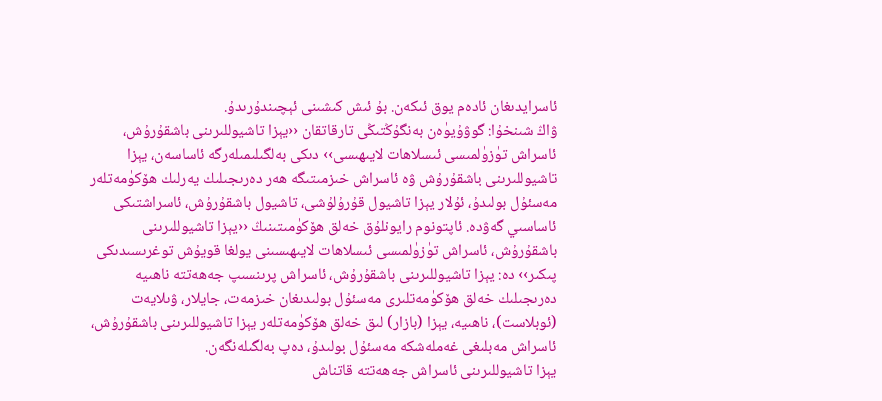ئاسرايدىغان ئادەم يوق ئىكەن. بۇ ئىش كىشىنى ئېچىندۇرىدۇ.
ۋاڭ شىنخۇا: گوۋۇيۈەن بەنگۇڭتىڭى تارقاتقان ‹‹يېزا تاشيوللىرىنى باشقۇرۇش، ئاسراش تۈزۈلمىسى ئىسلاھات لايىھىسى›› دىكى بەلگىلىمىلەرگە ئاساسەن، يېزا تاشيوللىرىنى باشقۇرۇش ۋە ئاسراش خىزمىتىگە ھەر دەرىجىلىك يەرلىك ھۆكۈمەتلەر مەسئۇل بولىدۇ، ئۇلار يېزا تاشيول قۇرۇلۇشى، تاشيول باشقۇرۇش، ئاسراشتىكى ئاساسىي گەۋدە. ئاپتونوم رايونلۇق خەلق ھۆكۈمىتىنىڭ ‹‹يېزا تاشيوللىرىنى باشقۇرۇش، ئاسراش تۈزۈلمىسى ئىسلاھات لايىھىسىنى يولغا قويۇش توغرىسىدىكى پىكىر›› دە: يېزا تاشيوللىرىنى باشقۇرۇش، ئاسراش پرىنسىپ جەھەتتە ناھىيە دەرىجىلىك خەلق ھۆكۈمەتلىرى مەسئۇل بولىدىغان خىزمەت، جايلار، ۋىلايەت (ئوبلاست)، ناھىيە، يېزا (بازار) لىق خەلق ھۆكۈمەتلەر يېزا تاشيوللىرىنى باشقۇرۇش، ئاسراش مەبلىغى غەملەشكە مەسئۇل بولىدۇ، دەپ بەلگىلەنگەن.
يېزا تاشيوللىرىنى ئاسراش جەھەتتە قاتناش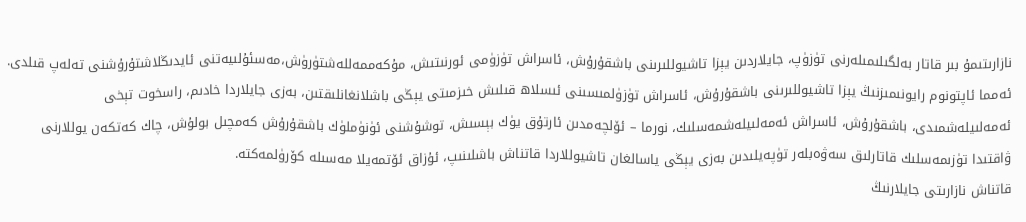نازارىتىمۇ بىر قاتار بەلگىلىمىلەرنى تۈزۈپ، جايلاردىن يېزا تاشيوللىرىنى باشقۇرۇش، ئاسراش تۈزۈمى ئورنىتىش، مۇكەممەللەشتۈرۈش،مەسئۇلىيەتنى ئايدىڭلاشتۇرۇشنى تەلەپ قىلدى. ئەمما ئاپتونوم رايونىمىزنىڭ يېزا تاشيوللىرىنى باشقۇرۇش، ئاسراش تۈزۈلمىسىنى ئىسلاھ قىلىش خىزمىتى يېڭى باشلانغانلىقتىن، بەزى جايلاردا خادىم، راسخوت تېخى ئەمەلىيلەشمىدى، باشقۇرۇش، ئاسراش ئەمەلىيلەشمەسلىك، نورما – ئۆلچەمدىن ئارتۇق يۈك بېسىش، توشۇشنى ئۈنۈملۈك باشقۇرۇش كەمچىل بولۇش، چاك كەتكەن يوللارنى ۋاقتىدا تۈزىمەسلىك قاتارلىق سەۋەبلەر تۈپەيلىدىن بەزى يېڭى ياسالغان تاشيوللاردا قاتناش باشلىنىپ، ئۇزاق ئۆتمەيلا مەسىلە كۆرۈلمەكتە.
قاتناش نازارىتى جايلارنىڭ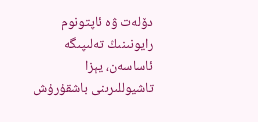دۆلەت ۋە ئاپتونوم رايونىنىڭ تەلىپىگە ئاساسەن، يېزا تاشيوللىرىنى باشقۇرۇش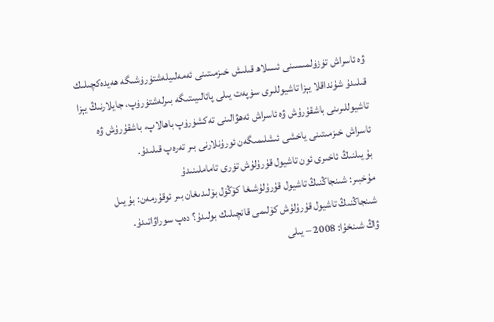ۋە ئاسراش تۈزۈلمىسىنى ئىسلاھ قىلىش خىزمىتىنى ئەمەلىيلەشتۈرۈشىگە ھەيدەكچىلىك قىلىدۇ شۇنداقلا يېزا تاشيوللىرى سۈپەت يىلى پائالىيىتىگە بىرلەشتۈرۈپ، جايلارنىڭ يېزا تاشيوللىرىنى باشقۇرۇش ۋە ئاسراش ئەھۋالىنى تەكشۈرۈپ باھالاپ، باشقۇرۇش ۋە ئاسراش خىزمىتىنى ياخشى ئىشلىمىگەن ئورۇنلارنى بىر تەرەپ قىلىدۇ.
بۇ يىلنىڭ ئاخىرى ئون تاشيول قۇرۇلۇش تۈرى تاماملىنىدۇ
مۇخبىر: شىنجاڭنىڭ تاشيول قۇرۇلۇشىغا كۆڭۈل بۆلىدىغان بىر ئوقۇرمەن: بۇ يىل شىنجاڭنىڭ تاشيول قۇرۇلۇش كۆلىمى قانچىلىك بولىدۇ؟ دەپ سوراۋاتىدۇ.
ۋاڭ شىنخۇا: 2008 – يىلى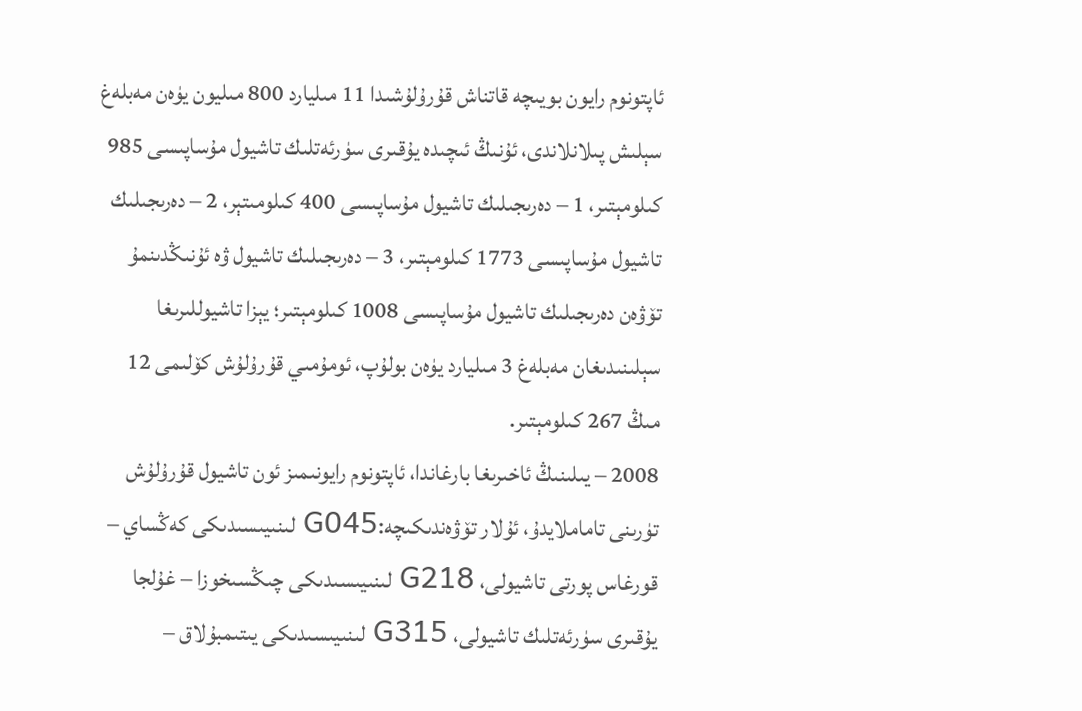ئاپتونوم رايون بويىچە قاتناش قۇرۇلۇشىدا 11 مىليارد 800 مىليون يۈەن مەبلەغ سېلىش پىلانلاندى، ئۇنىڭ ئىچىدە يۇقىرى سۈرئەتلىك تاشيول مۇساپىسى 985 كىلومېتىر، 1 – دەرىجىلىك تاشيول مۇساپىسى 400 كىلومىتېر، 2 – دەرىجىلىك تاشيول مۇساپىسى 1773 كىلومېتىر، 3 – دەرىجىلىك تاشيول ۋە ئۇنىڭدىنمۇ تۆۋەن دەرىجىلىك تاشيول مۇساپىسى 1008 كىلومېتىر؛ يېزا تاشيوللىرىغا سېلىنىدىغان مەبلەغ 3 مىليارد يۈەن بولۇپ، ئومۇمىي قۇرۇلۇش كۆلىمى 12 مىڭ 267 كىلومېتىر.
2008 – يىلىنىڭ ئاخىرىغا بارغاندا، ئاپتونوم رايونىمىز ئون تاشيول قۇرۇلۇش تۈرىنى تاماملايدۇ، ئۇلار تۆۋەندىكىچە:G045 لىنىيىسىدىكى كەڭساي – قورغاس پورتى تاشيولى، G218 لىنىيىسىدىكى چىڭسىخوزا – غۇلجا يۇقىرى سۈرئەتلىك تاشيولى، G315 لىنىيىسىدىكى يىتىمبۇلاق –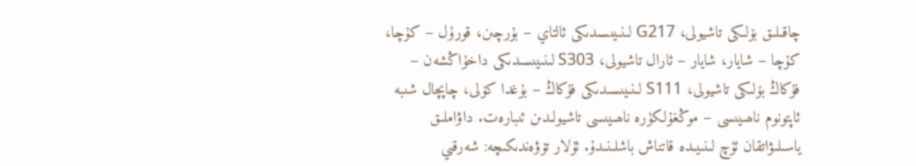چاقىلىق بۆلىكى تاشيولى، G217 لىنىيىسىدىكى ئالتاي – بۇرچىن، قورۇل – كۇچا، كۇچا – شايار، شايار – ئارال تاشيولى، S303 لىنىيىسىدىكى داخۇاڭشەن – فۇكاڭ بۆلىكى تاشيولى، S111 لىنىيىسىدىكى فۇكاڭ – بۇغدا كۆلى، چاپچال شىبە ئاپتونوم ناھىيىسى – موڭغۇلكۈرە ناھىيىسى تاشيولىدىن ئىبارەت. داۋاملىق ياسىلىۋاتقان ئۈچ لىنىيىدە قاتناش باشلىنىدۇ. ئۇلار تۆۋەندىكىچە: شەرقىي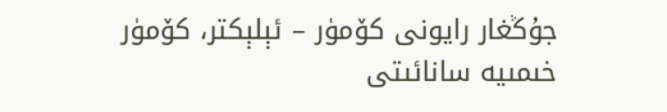جۇڭغار رايونى كۆمۈر – ئېلېكتر، كۆمۈر خىمىيە سانائىتى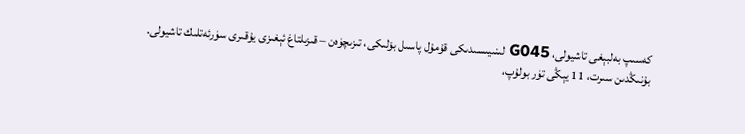كەسىپ بەلبېغى تاشيولى، G045 لىنىيىسىدىكى قۇمۇل پاسىل بۆلىكى، تىزىچۈەن – قىزىلتاغ ئېغىزى يۇقىرى سۈرئەتلىك تاشيولى.
بۇنىڭدىن سىرت، 11 يېڭى تۈر بولۇپ،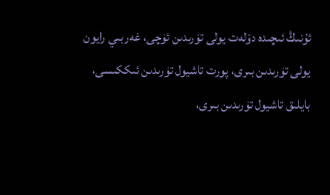ئۇنىڭ ئىچىدە دۆلەت يولى تۈرىدىن ئۈچى، غەربىي رايون يولى تۈرىدىن بىرى، پورت تاشيول تۈرىدىن ئىككىسى، بايلىق تاشيول تۈرىدىن بىرى،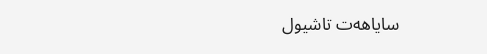ساياھەت تاشيول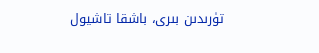تۈرىدىن بىرى، باشقا تاشيول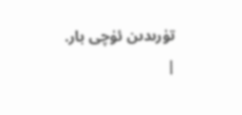تۈرىدىن ئۈچى بار.
|